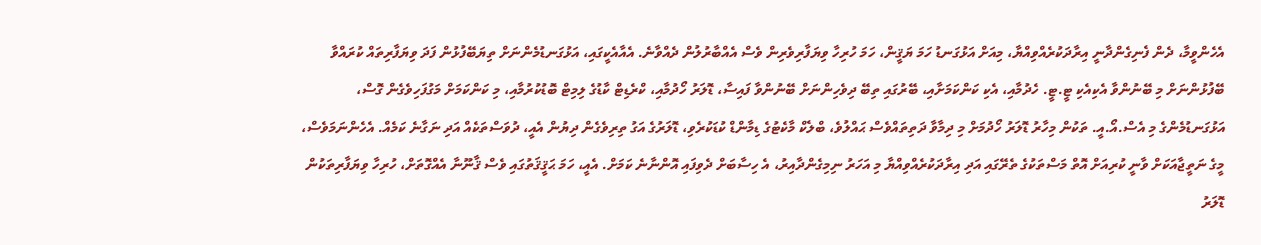އެހެންވީމާ، ދެން ފެނިގެންދާނީ އިރާދަކުރެއްވިއްޔާ، މިއަށް އަޅުގަނޑު ހަމަ ޔަޤީން، ހަމަ ހުރިހާ ވިޔަފާރިވެރިން ވެސް އެއްބާރުލުން ދެއްވާނެ. އެއާއެކީގައި، އަޅުގަނޑުމެންނަށް ތިޔަބޭފުޅުން ފަދަ ވިޔަފާރިތައް ކުރައްވާ ބޭފުޅުންނަށް މި ބޭނުންވާ އެކިއެކި ޓީ.ޓީ. ހެދުމާއި، އެކި ކަންކަމަށާއި، ބޭރުގައި ތިބޭ ދިވެހިންނަށް ބޭނުންވާ ފައިސާ، ޑޮލަރު ހޯދުމާއި، ކްރެޑިޓް ކާޑުގެ ލިމިޓް ބޮޑުކުރުމާއި، މި ކަންކަމަށް މަގުފަހިވެގެން ގޮސް، އަޅުގަނޑުމެންގެ މި އެސް.އޯ.އީ. ތަކުން މިހާރު ޑޮލަރު ހޯދުމަށް މި ދިމާވާ ދަތިތައްވެސް ޙައްލުވެ، ބްލެކް މާކެޓުގެ ޑިމާންޑް ކުޑަކުރެވި، ޑޮލަރުގެ އަގު ތިރިވެގެން ދިޔުން އެއީ، ދުވަސްތަކެއް އަދި ނަގާނެ ކަމެއް. އެހެންނަމަވެސް، މީގެ ނަތީޖާއަކަށް ވާނީ ކުރިއަށް އޮތް މަސްތަކުގެ ތެރޭގައި އަދި އިރާދަކުރެއްވިއްޔާ މި އަހަރު ނިމިގެންދާއިރު، އެ ހިސާބަށް ދެވިފައި އޮންނާނެ ކަމަށް. އެއީ، ހަމަ ޙަޤީޤަތުގައި ވެސް ޤާނޫނާ އެއްގޮތަށް، ހުރިހާ ވިޔަފާރިތަކުން ޑޮލަރު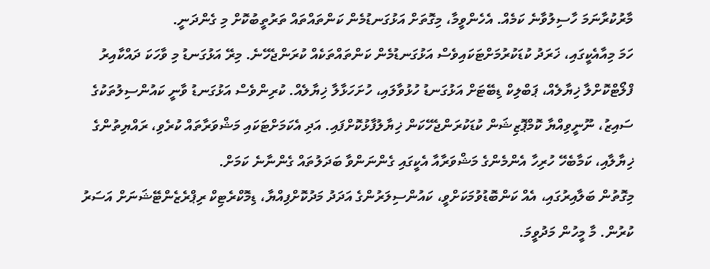މާރުކުރާނަމަ ހާސިލުވާނެ ކަމެއް. އެހެންވީމާ، މިގޮތަށް އަޅުގަނޑުމެން ކަންތައްތައް ތަރުތީބުކޮށް މި ގެންދަނީ.
ހަމަ މިއާއެކީގައި، ޚަރަދު ކުޑަކުރުމަށްޓަކައިވެސް އަޅުގަނޑުމެން ކަންތައްތަކެއް ކުރަންޖެހޭނެ. މިރޭ އަޅުގަނޑު މި ވާހަކަ ދައްކާއިރު ފްލޯޓްކޮށްލާ ޚިޔާލެއް، ޕަބްލިކް ޑިބޭޓަށް އަޅުގަނޑު ހުޅުވާލައި، ހުށަހަޅާލާ ޚިޔާލެއް. ކުރިންވެސް އަޅުގަނޑު ވާނީ ކައުންސިލުތަކުގެ ސައިޒު، ނޫނީވިއްޔާ ކޮމްޕޮޒިޝަން ކުޑަކުރަންޖެހޭކަން ޚިޔާލުފާޅުކޮށްފައި. އަދި އެކަމަށްޓަކައި މަޝްވަރާތައް ކުރެވި، ރައްޔިތުންގެ ޚިޔާލާއި، ކަމާބެހޭ ހުރިހާ އެންމެންގެ މަޝްވަރާއާ އެކީގައި ގެންނަންވާ ބަދަލުތައް ގެންނާނެ ކަމަށް.
މިގޮތުން ބަލާއިރުގައި، އެއް ކަންބޮޑުވުމަކަށްވީ، ކައުންސިލަރުންގެ އަދަދު މަދުކޮށްފިއްޔާ، ޑިމޮކްރެޓިކް ރިޕްރެޒެންޓޭޝަނަށް އަސަރު ކުރުން. މާ މީހުން މަދުވީމަ.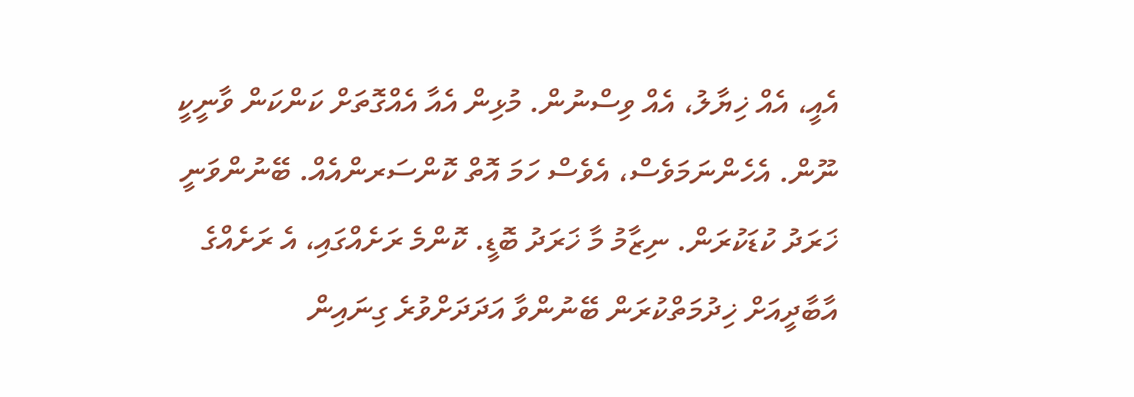އެއީ، އެއް ޚިޔާލު، އެއް ވިސްނުން. މުޅިން އެއާ އެއްގޮތަށް ކަންކަން ވާނީކީ ނޫން. އެހެންނަމަވެސް، އެވެސް ހަމަ އޮތް ކޮންސަރންއެއް. ބޭނުންވަނީ ޚަރަދު ކުޑަކުރަން. ނިޒާމު މާ ޚަރަދު ބޮޑީ. ކޮންމެ ރަށެއްގައި، އެ ރަށެއްގެ އާބާދީއަށް ޚިދުމަތްކުރަން ބޭނުންވާ އަދަދަށްވުރެ ގިނައިން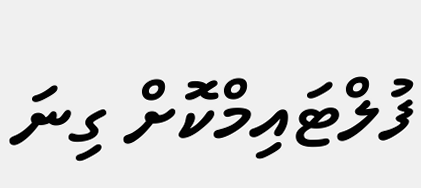ފުލްޓައިމްކޮށް ގިނަ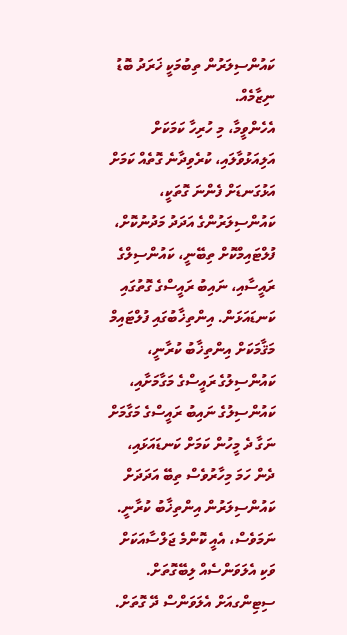ކައުންސިލަރުން ތިބުމަކީ ޚަރަދު ބޮޑު ނިޒާމެއް.
އެހެންވީމާ، މި ހުރިހާ ކަމަކަށް އަލިއަޅުވާލައި، ކުރެވިދާނެ ގޮތެއް ކަމަށް އަޅުގަނޑަށް ފެންނަ ގޮތަކީ، ކައުންސިލަރުންގެ އަދަދު މަދުނުކޮށް، ފުލްޓައިމްކޮށް ތިބޭނީ، ކައުންސިލްގެ ރައީސާއި، ނައިބު ރައީސްގެ ގޮތުގައި ކަނޑައަޅަން. އިންތިޚާބުގައި ފުލްޓައިމް މަޤާމަކަށް އިންތިޚާބު ކުރާނީ، ކައުންސިލުގެ ރައީސްގެ މަގާމަށާއި، ކައުންސިލުގެ ނައިބު ރައީސްގެ މަގާމަށް ނަގާ ދެ މީހުން ކަމަށް ކަނޑައަޅައި، ދެން ހަމަ މިހާރުވެސް ތިބޭ އަދަދަށް ކައުންސިލަރުން އިންތިޚާބު ކުރާނީ. ނަމަވެސް، އެއީ ކޮންމެ ޖަލްސާއަކަށް ވަކި އެލަވަންސެއް ލިބޭގޮތަށް. ސިޓިންގއަށް އެލަވަންސް ދޭ ގޮތަށް.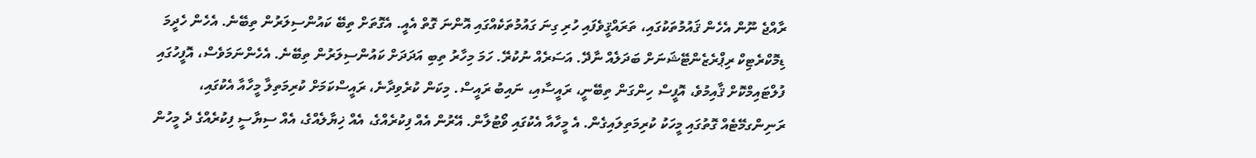ރާއްޖެ ނޫން އެހެން ޤައުމުތަކުގައި، ތަރައްޤީވެފައި ހުރި ގިނަ ގައުމުތަކެއްގައި އޮންނަ ގޮތް އެއީ. އެގޮތަށް ތިބޭ ކައުންސިލަރުން ތިބޭނެ. އެހެން ހެދީމަ ޑިމޮކްރެޓިކް ރިޕްރެޒެންޓޭޝަނަށް ބަދަލެއް ނާދޭ. އަސަރެއް ނުކުރޭ. ހަމަ މިހާރު ތިބި އަދަދަށް ކައުންސިލަރުން ތިބޭނެ. އެހެންނަމަވެސް، އޮފީހުގައި ފުލްޓައިމްކޮށް ޤާއިމުވެ، އޮފީސް ހިންގަން ތިބޭނީ، ރައީސާއި، ނައިބު ރައީސް. މިކަން ކުރެވިދާނެ، ރައީސްކަމަށް ކުރިމަތިލާ މީހާއާ އެކުގައި، ރަނިންގމޭޓެއް ގޮތުގައި މީހަކު ކުރިމަތިލައިގެން. އެ މީހާއާ އެކުގައި ވޯޓުލާން. އޭރުން އެއް ފިކުރެއްގެ، އެއް ޚިޔާލެއްގެ، އެއް ސިޔާސީ ފިކުރެއްގެ ދެ މީހުން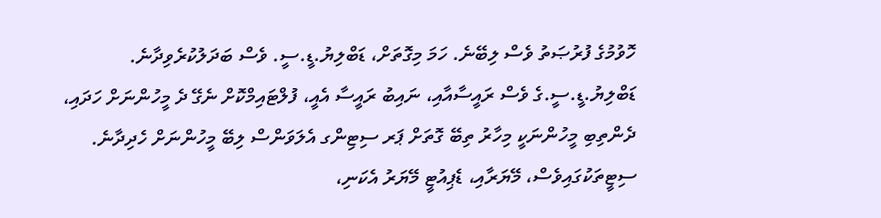ހޮވުމުގެ ފުރުޞަތު ވެސް ލިބޭނެ. ހަމަ މިގޮތަށް، ޑަބްލިޔު.ޑީ.ސީ. ވެސް ބަދަލުކުރެވިދާނެ. ޑަބްލިޔު.ޑީ.ސީ.ގެ ވެސް ރައީސާއާއި، ނައިބު ރައީސާ އެއީ، ފުލްޓައިމްކޮށް ނެގޭ ދެ މީހުންނަށް ހަދައި، ދެންތިބި މީހުންނަކީ މިހާރު ތިބޭ ގޮތަށް ޕަރ ސިޓިންގ އެލަވަންސް ލިބޭ މީހުންނަށް ހެދިދާނެ. ސިޓީތަކުގައިވެސް، މޭޔަރާއި، ޑެޕިއުޓީ މޭޔަރު އެކަނި،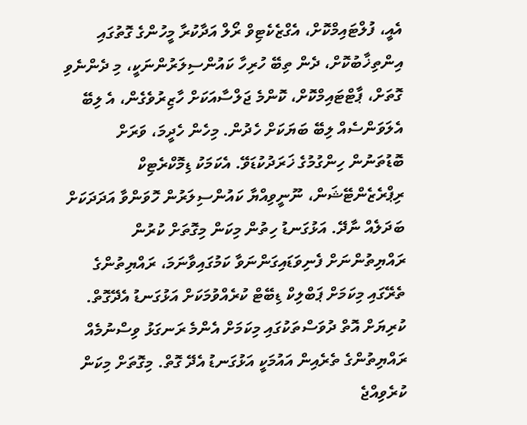އެއީ، ފުލްޓައިމްކޮށް، އެގްޒެކެޓިވް ރޯލް އަދާކުރާ މީހުންގެ ގޮތުގައި އިންތިޚާބުކޮށް، ދެން ތިބޭ ހުރިހާ ކައުންސިލަރުންނަކީ، މި ދެންނެވި ގޮތަށް، ޕާޓްޓައިމްކޮށް، ކޮންމެ ޖަލްސާއަކަށް ހާޒިރުވެގެން، އެ ލިބޭ އެލަވަންސެއް ލިބޭ ބަޔަކަށް ހެދުން. މިހެން ހެދީމަ، ވަރަށް ބޮޑުތަނުން ހިންގުމުގެ ޚަރަދުކުޑަވޭ. އެކަމަކު ޑިމޮކްރެޓިކް ރިޕްރެޒެންޓޭޝަން، ނޫނީވިއްޔާ ކައުންސިލަރުން ހޮވަންވާ އަދަދަކަށް ބަދަލެއް ނާދޭ. އަޅުގަނޑު ހިތުން މިކަން މިގޮތަށް ކުރުން ރައްޔިތުންނަށް ފެނިވަޑައިގަންނަވާ ކަމުގައިވާނަމަ، ރައްޔިތުންގެ ތެރޭގައި މިކަމަށް ޕަބްލިކް ޑިބޭޓް ކުރެއްވުމަކަށް އަޅުގަނޑު އެދޭގޮތް. ކުރިޔަށް އޮތް ދުވަސްތަކުގައި މިކަމަށް އެންމެ ރަނގަޅު ވިސްނުމެއް ރައްޔިތުންގެ ތެރެއިން އައުމަކީ އަޅުގަނޑު އެދޭ ގޮތް. މިގޮތަށް މިކަން ކުރެވިއްޖެ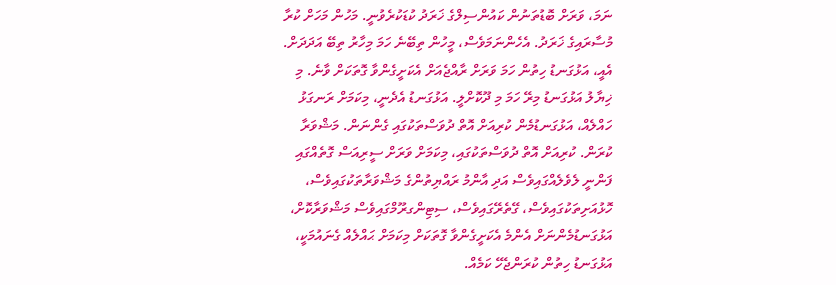ނަމަ، ވަރަށް ބޮޑުތަނުން ކައުންސިލްގެ ޚަރަދު ކުޑަކުރެވުނީ. މަހުން މަހަށް ކުރާ މުސާރައިގެ ޚަރަދު. އެހެންނަމަވެސް، މީހުން ތިބޭނެ ހަމަ މިހާރު ތިބޭ އަދަދަށް. އެއީ، އަޅުގަނޑު ހިތުން ހަމަ ވަރަށް ރާއްޖެއަށް އެކަށީގެންވާ ގޮތަކަށް ވާނެ. މި ޚިޔާލު އަޅުގަނޑު މިރޭ ހަމަ މި ދޫކޮށްލީ. އަޅުގަނޑު އެދެނީ، މިކަމަށް ރަނގަޅު ހައްލެއް، އަޅުގަނޑުމެން ކުރިއަށް އޮތް ދުވަސްތަކުގައި ގެންނަން. މަޝްވަރާ ކުރަން. ކުރިއަށް އޮތް ދުވަސްތަކުގައި، މިކަމަށް ވަރަށް ސީރިއަސް ގޮތެއްގައި ފަންނީ ލެވެލެއްގައިވެސް އަދި އާންމު ރައްޔިތުންގެ މަޝްވަރާތަކުގައިވެސް، ހޮޅުއަށިތަކުގައިވެސް، ގޭތެރޭގައިވެސް، ސިޓިންގރޫމްގައިވެސް މަޝްވަރާކޮށް، އަޅުގަނޑުމެންނަށް އެންމެ އެކަށީގެންވާ ގޮތަކަށް މިކަމަށް ޙައްލެއް ގެނައުމަކީ، އަޅުގަނޑު ހިތުން ކުރަންޖެހޭ ކަމެއް.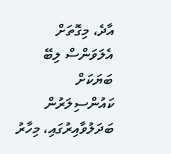އާދެ، މިގޮތަށް އެލަވަންސް ލިބޭ ބަޔަކަށް ކައުންސިލަރުން ބަދަލުވާއިރުގައި، މިހާރު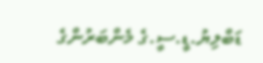ޑަބްލިޔު.ޑީ.ސީ.ގެ މެންބަރުންގެ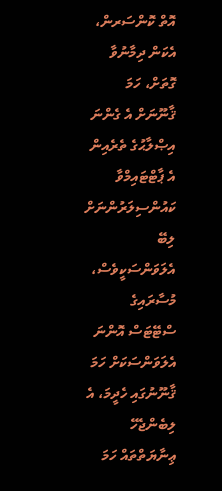އޮތް ކޮންސަރން، އެކަން ދިމާނުވާ ގޮތަށް، ހަމަ ޤާނޫނަށް އެ ގެންނަ އިޞްލާޙުގެ ތެރެއިން އެ ޕާޓްޓައިމްވާ ކައުންސިލަރުންނަށް ލިބޭ އެލަވަންސަކީވެސް، މުސާރައިގެ ސްޓޭޓަސް އޮންނަ އެލަވަންސަކަށް ހަމަ ޤާނޫނުގައި ހެދީމަ، އެ ލިބެންޖެހޭ ޢިނާޔަތްތައް ހަމަ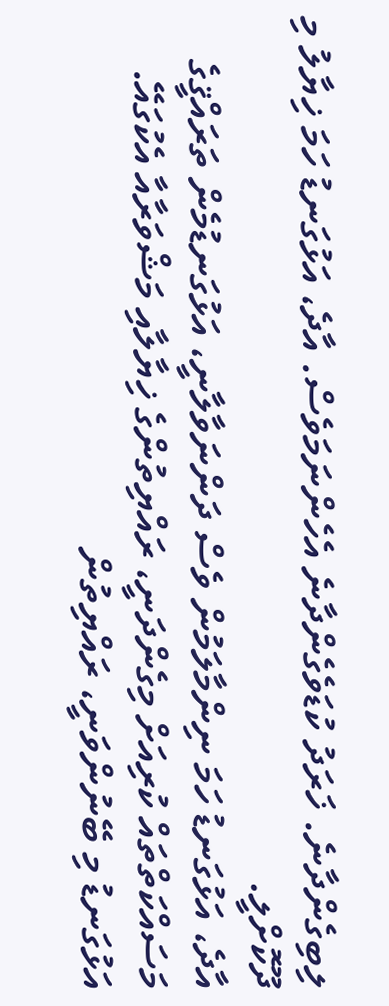ލިބިގެންދާނެ. ޚަރަދު ކުޑަވެގެންދާނެ އެހެންނަމަވެސް. އާދެ، އަޅުގަނޑު ހަމަ ޚިޔާލު މި ދޫކޮށްލީ.
އާދެ، އަޅުގަނޑު ހަމަ ނިންމާލަމުން ވެސް ދަންނަވާލާނީ، އަޅުގަނޑުމެން ތަރައްޤީގެ މަސައްކަތްތައް ކުރިއަށް މިގެންދަނީ، ރައްޔިތުންގެ ޚިޔާލާއި މަޝްވަރާއާ އެކުގައޭ. އަޅުގަނޑު މި ބޭނުންވަނީ، ރައްޔިތުން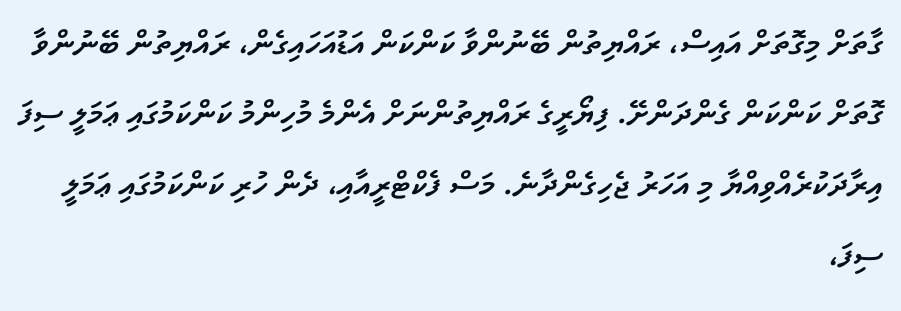ގާތަށް މިގޮތަށް އައިސް، ރައްޔިތުން ބޭނުންވާ ކަންކަން އަޑުއަހައިގެން، ރައްޔިތުން ބޭނުންވާ ގޮތަށް ކަންކަން ގެންދަންށޭ. ފިޔޯރީގެ ރައްޔިތުންނަށް އެންމެ މުހިންމު ކަންކަމުގައި ޢަމަލީ ސިފަ އިރާދަކުރެއްވިއްޔާ މި އަހަރު ޖެހިގެންދާނެ. މަސް ފެކްޓްރީއާއި، ދެން ހުރި ކަންކަމުގައި ޢަމަލީ ސިފަ،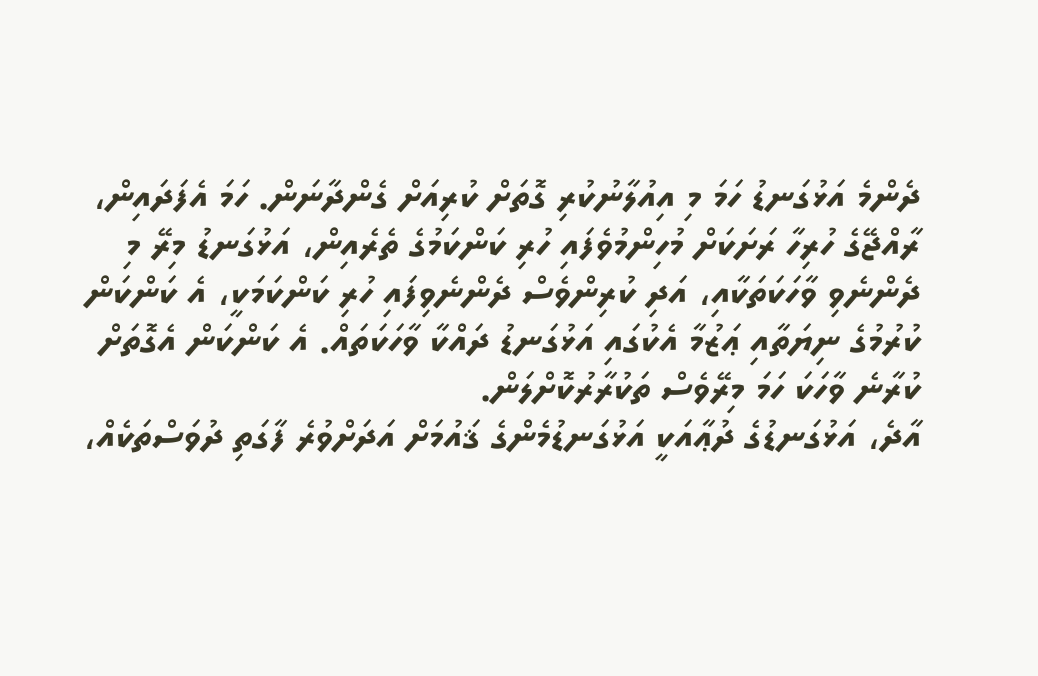ދެންމެ އަޅުގަނޑު ހަމަ މި އިއުލާނުކުރި ގޮތަށް ކުރިއަށް ގެންދާނަން. ހަމަ އެފަދައިން، ރާއްޖޭގެ ހުރިހާ ރަށަކަށް މުހިންމުވެފައި ހުރި ކަންކަމުގެ ތެރެއިން، އަޅުގަނޑު މިރޭ މި ދެންނެވި ވާހަކަތަކާއި، އަދި ކުރިންވެސް ދެންނެވިފައި ހުރި ކަންކަމަކީ، އެ ކަންކަން ކުރުމުގެ ނިޔަތާއި ޢަޒުމާ އެކުގައި އަޅުގަނޑު ދައްކާ ވާހަކަތައް. އެ ކަންކަން އެގޮތަށް ކުރާނެ ވާހަކަ ހަމަ މިރޭވެސް ތަކުރާރުކޮށްލަން.
އާދެ، އަޅުގަނޑުގެ ދުޢާއަކީ އަޅުގަނޑުމެންގެ ޤައުމަށް އަދަށްވުރެ ފާގަތި ދުވަސްތަކެއް،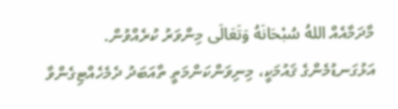މާދަމާއެއް اللهُ سُبْحَانَهُ وَتَعَالَى މިންވަރު ކުރެއްވުން. އަޅުގަނޑުމެންގެ ޤައުމަކީ، މިނިވަންކަންމަތީ ތާއަބަދު ދެމެހެއްޓިގެންވާ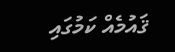ޤައުމެއް ކަމުގައި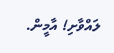ލައްވާށި! އާމީން.